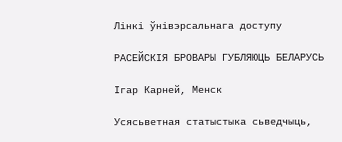Лінкі ўнівэрсальнага доступу

РАСЕЙСКІЯ БРОВАРЫ ГУБЛЯЮЦЬ БЕЛАРУСЬ

Ігар Карней, Менск

Усясьветная статыстыка сьведчыць,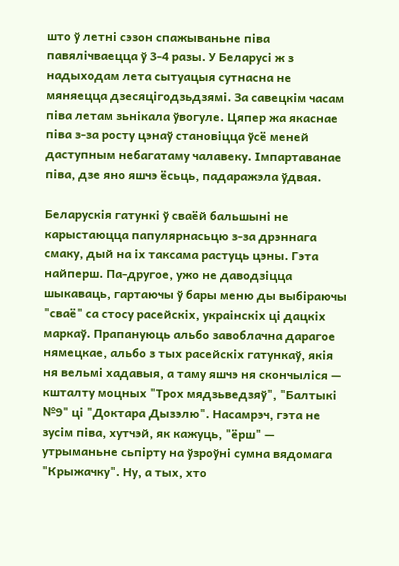што ў летні сэзон спажываньне піва павялічваецца ў 3-4 разы. У Беларусі ж з надыходам лета сытуацыя сутнасна не мяняецца дзесяцігодзьдзямі. За савецкім часам піва летам зьнікала ўвогуле. Цяпер жа якаснае піва з-за росту цэнаў становіцца ўсё меней даступным небагатаму чалавеку. Імпартаванае піва, дзе яно яшчэ ёсьць, падаражэла ўдвая.

Беларускія гатункі ў сваёй бальшыні не карыстаюцца папулярнасьцю з-за дрэннага смаку, дый на іх таксама растуць цэны. Гэта найперш. Па-другое, ужо не даводзіцца шыкаваць, гартаючы ў бары меню ды выбіраючы "сваё" са стосу расейскіх, украінскіх ці дацкіх маркаў. Прапануюць альбо завоблачна дарагое нямецкае, альбо з тых расейскіх гатункаў, якія ня вельмі хадавыя, а таму яшчэ ня скончыліся — кшталту моцных "Трох мядзьведзяў", "Балтыкі №9" ці "Доктара Дызэлю". Насамрэч, гэта не зусім піва, хутчэй, як кажуць, "ёрш" — утрыманьне сьпірту на ўзроўні сумна вядомага "Крыжачку". Ну, а тых, хто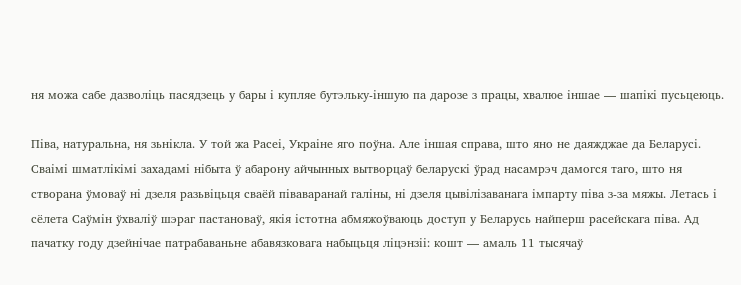ня можа сабе дазволіць пасядзець у бары і купляе бутэльку-іншую па дарозе з працы, хвалюе іншае — шапікі пусьцеюць.

Піва, натуральна, ня зьнікла. У той жа Расеі, Украіне яго поўна. Але іншая справа, што яно не даяжджае да Беларусі. Сваімі шматлікімі захадамі нібыта ў абарону айчынных вытворцаў беларускі ўрад насамрэч дамогся таго, што ня створана ўмоваў ні дзеля разьвіцьця сваёй піваваранай галіны, ні дзеля цывілізаванага імпарту піва з-за мяжы. Летась і сёлета Саўмін ўхваліў шэраг пастановаў, якія істотна абмяжоўваюць доступ у Беларусь найперш расейскага піва. Ад пачатку году дзейнічае патрабаваньне абавязковага набыцьця ліцэнзіі: кошт — амаль 11 тысячаў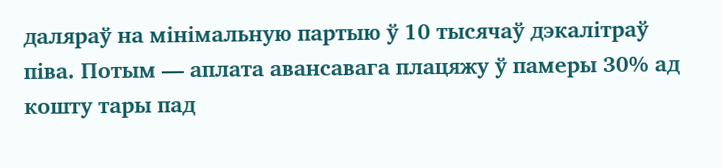даляраў на мінімальную партыю ў 10 тысячаў дэкалітраў піва. Потым — аплата авансавага плацяжу ў памеры 30% ад кошту тары пад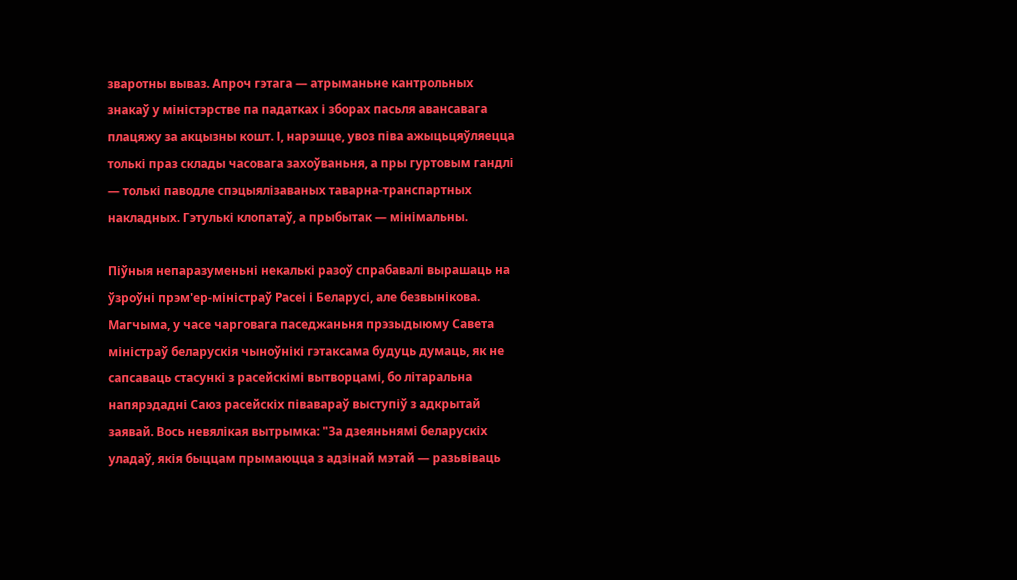зваротны вываз. Апроч гэтага — атрыманьне кантрольных знакаў у міністэрстве па падатках і зборах пасьля авансавага плацяжу за акцызны кошт. І, нарэшце, увоз піва ажыцьцяўляецца толькі праз склады часовага захоўваньня, а пры гуртовым гандлі — толькі паводле спэцыялізаваных таварна-транспартных накладных. Гэтулькі клопатаў, а прыбытак — мінімальны.

Піўныя непаразуменьні некалькі разоў спрабавалі вырашаць на ўзроўні прэм'ер-міністраў Расеі і Беларусі, але безвынікова. Магчыма, у часе чарговага паседжаньня прэзыдыюму Савета міністраў беларускія чыноўнікі гэтаксама будуць думаць, як не сапсаваць стасункі з расейскімі вытворцамі, бо літаральна напярэдадні Саюз расейскіх півавараў выступіў з адкрытай заявай. Вось невялікая вытрымка: "За дзеяньнямі беларускіх уладаў, якія быццам прымаюцца з адзінай мэтай — разьвіваць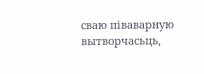сваю піваварную вытворчасьць,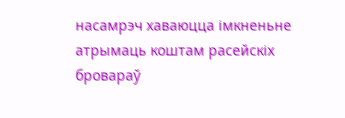насамрэч хаваюцца імкненьне атрымаць коштам расейскіх бровараў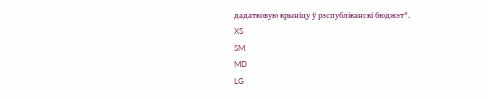дадатковую крыніцу ў рэспубліканскі бюджэт".
XS
SM
MD
LG